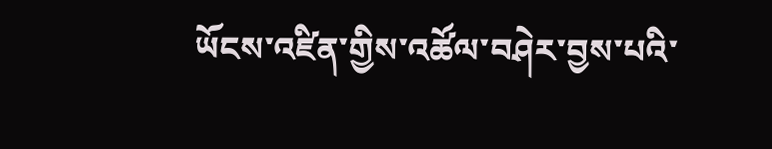ཡོངས་འཛིན་གྱིས་འཚོལ་བཤེར་བྱས་པའི་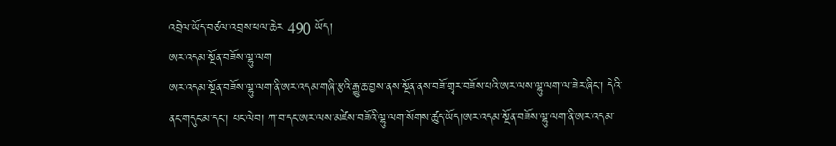འབྲེལ་ཡོད་བཙལ་འབྲས་ཕལ་ཆེར 490 ཡོད།
ཨར་འདམ་སྔོན་བཟོས་ལྷུ་ལག
ཨར་འདམ་སྔོན་བཟོས་ལྷུ་ལག་ནི་ཨར་འདམ་གཞི་རྩའི་རྒྱུ་ཆ་བྱས་ནས་སྔོན་ནས་བཟོ་གྲྭར་བཟོས་པའི་ཨར་ལས་ལྷུ་ལག་ལ་ཟེར་ཞིང་། དེའི་ནང་གདུང་མ་དང་། པང་ལེབ། ཀ་བ་དང་ཨར་ལས་མཛེས་བཟོའི་ལྷུ་ལག་སོགས་ཚུད་ཡོད།ཨར་འདམ་སྔོན་བཟོས་ལྷུ་ལག་ནི་ཨར་འདམ་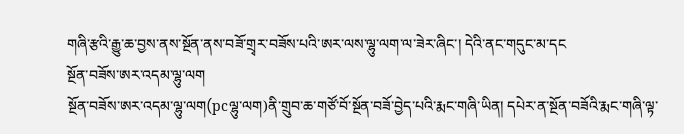གཞི་རྩའི་རྒྱུ་ཆ་བྱས་ནས་སྔོན་ནས་བཟོ་གྲྭར་བཟོས་པའི་ཨར་ལས་ལྷུ་ལག་ལ་ཟེར་ཞིང་། དེའི་ནང་གདུང་མ་དང
སྔོན་བཟོས་ཨར་འདམ་ལྷུ་ལག
སྔོན་བཟོས་ཨར་འདམ་ལྷུ་ལག(pcལྷུ་ལག)ནི་གྲུབ་ཆ་གཙོ་བོ་སྔོན་བཟོ་བྱེད་པའི་རྨང་གཞི་ཡིན། དཔེར་ན་སྔོན་བཟོའི་རྨང་གཞི་ལྟ་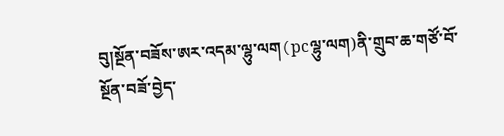བུ།སྔོན་བཟོས་ཨར་འདམ་ལྷུ་ལག(pcལྷུ་ལག)ནི་གྲུབ་ཆ་གཙོ་བོ་སྔོན་བཟོ་བྱེད་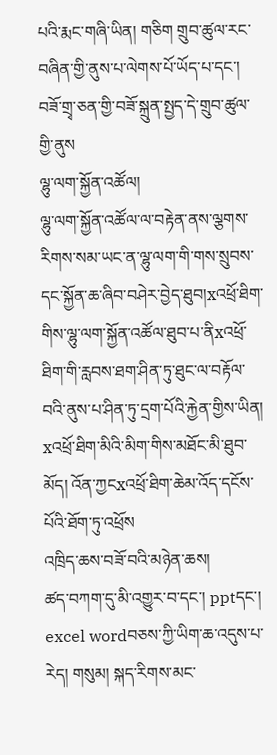པའི་རྨང་གཞི་ཡིན། གཅིག གྲུབ་ཚུལ་རང་བཞིན་གྱི་ནུས་པ་ལེགས་པོ་ཡོད་པ་དང་། བཟོ་གྲྭ་ཅན་གྱི་བཟོ་སྐྲུན་སྤྱད་དེ་གྲུབ་ཚུལ་གྱི་ནུས
ལྷུ་ལག་སྐྱོན་འཚོལ།
ལྷུ་ལག་སྐྱོན་འཚོལ་ལ་བརྟེན་ནས་ལྕགས་རིགས་སམ་ཡང་ན་ལྷུ་ལག་གི་གས་སྲུབས་དང་སྐྱོན་ཆ་ཞིབ་བཤེར་བྱེད་ཐུབ།xའཕྲོ་ཐིག་གིས་ལྷུ་ལག་སྐྱོན་འཚོལ་ཐུབ་པ་ནིxའཕྲོ་ཐིག་གི་རླབས་ཐག་ཤིན་ཏུ་ཐུང་ལ་བརྟོལ་བའི་ནུས་པ་ཤིན་ཏུ་དྲག་པོའི་རྐྱེན་གྱིས་ཡིན། xའཕྲོ་ཐིག་མིའི་མིག་གིས་མཐོང་མི་ཐུབ་མོད། འོན་ཀྱངxའཕྲོ་ཐིག་ཆེམ་འོད་དངོས་པོའི་ཐོག་ཏུ་འཕྲོས
འཁྲིད་ཆས་བཟོ་བའི་མཉེན་ཆས།
ཚད་བཀག་དུ་མི་འགྱུར་བ་དང་། pptདང་། excel wordབཅས་ཀྱི་ཡིག་ཆ་འདུས་པ་རེད། གསུམ། སྐད་རིགས་མང་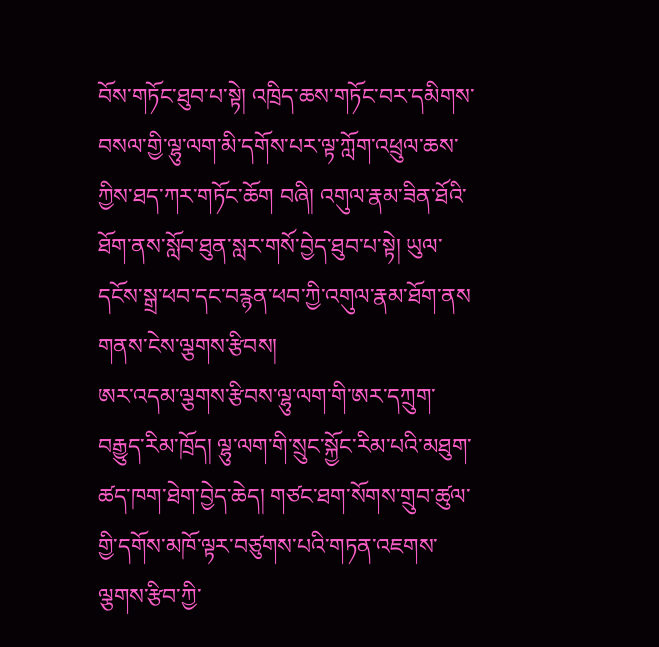བོས་གཏོང་ཐུབ་པ་སྟེ། འཁྲིད་ཆས་གཏོང་བར་དམིགས་བསལ་གྱི་ལྷུ་ལག་མི་དགོས་པར་ལྟ་ཀློག་འཕྲུལ་ཆས་ཀྱིས་ཐད་ཀར་གཏོང་ཆོག བཞི། འགུལ་རྣམ་ཟིན་ཐོའི་ཐོག་ནས་སློབ་ཐུན་སླར་གསོ་བྱེད་ཐུབ་པ་སྟེ། ཡུལ་དངོས་སྒྲ་ཕབ་དང་བརྙན་ཕབ་ཀྱི་འགུལ་རྣམ་ཐོག་ནས
གནས་ངེས་ལྕགས་རྩིབས།
ཨར་འདམ་ལྕགས་རྩིབས་ལྷུ་ལག་གི་ཨར་དཀྲུག་བརྒྱུད་རིམ་ཁྲོད། ལྷུ་ལག་གི་སྲུང་སྐྱོང་རིམ་པའི་མཐུག་ཚད་ཁག་ཐེག་བྱེད་ཆེད། གཙང་ཐག་སོགས་གྲུབ་ཚུལ་གྱི་དགོས་མཁོ་ལྟར་བཙུགས་པའི་གཏན་འཇགས་ལྕགས་རྩིབ་ཀྱི་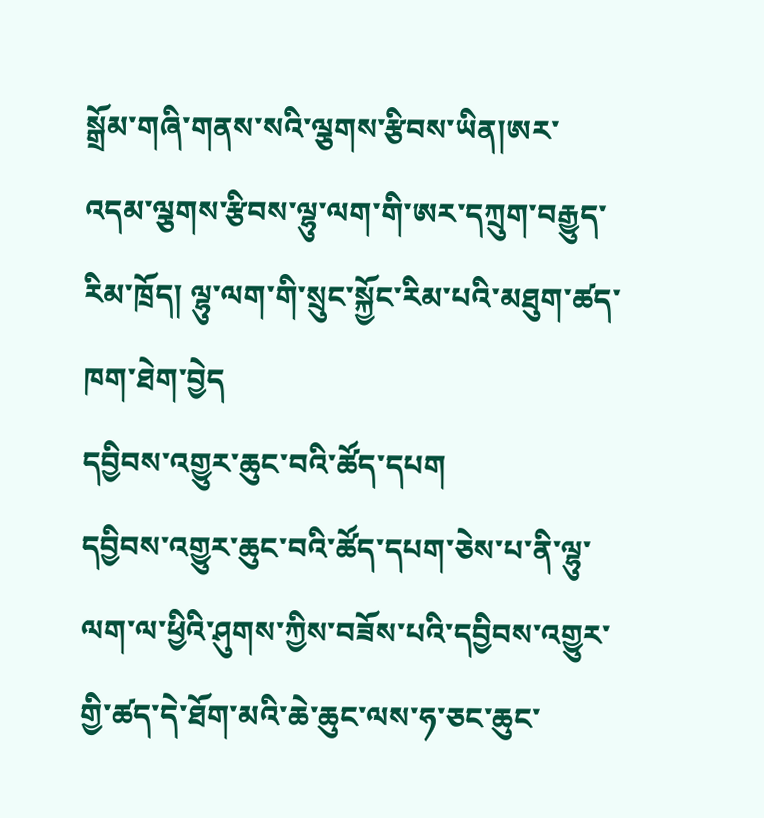སྒྲོམ་གཞི་གནས་སའི་ལྕགས་རྩིབས་ཡིན།ཨར་འདམ་ལྕགས་རྩིབས་ལྷུ་ལག་གི་ཨར་དཀྲུག་བརྒྱུད་རིམ་ཁྲོད། ལྷུ་ལག་གི་སྲུང་སྐྱོང་རིམ་པའི་མཐུག་ཚད་ཁག་ཐེག་བྱེད
དབྱིབས་འགྱུར་ཆུང་བའི་ཚོད་དཔག
དབྱིབས་འགྱུར་ཆུང་བའི་ཚོད་དཔག་ཅེས་པ་ནི་ལྷུ་ལག་ལ་ཕྱིའི་ཤུགས་ཀྱིས་བཟོས་པའི་དབྱིབས་འགྱུར་གྱི་ཚད་དེ་ཐོག་མའི་ཆེ་ཆུང་ལས་ཧ་ཅང་ཆུང་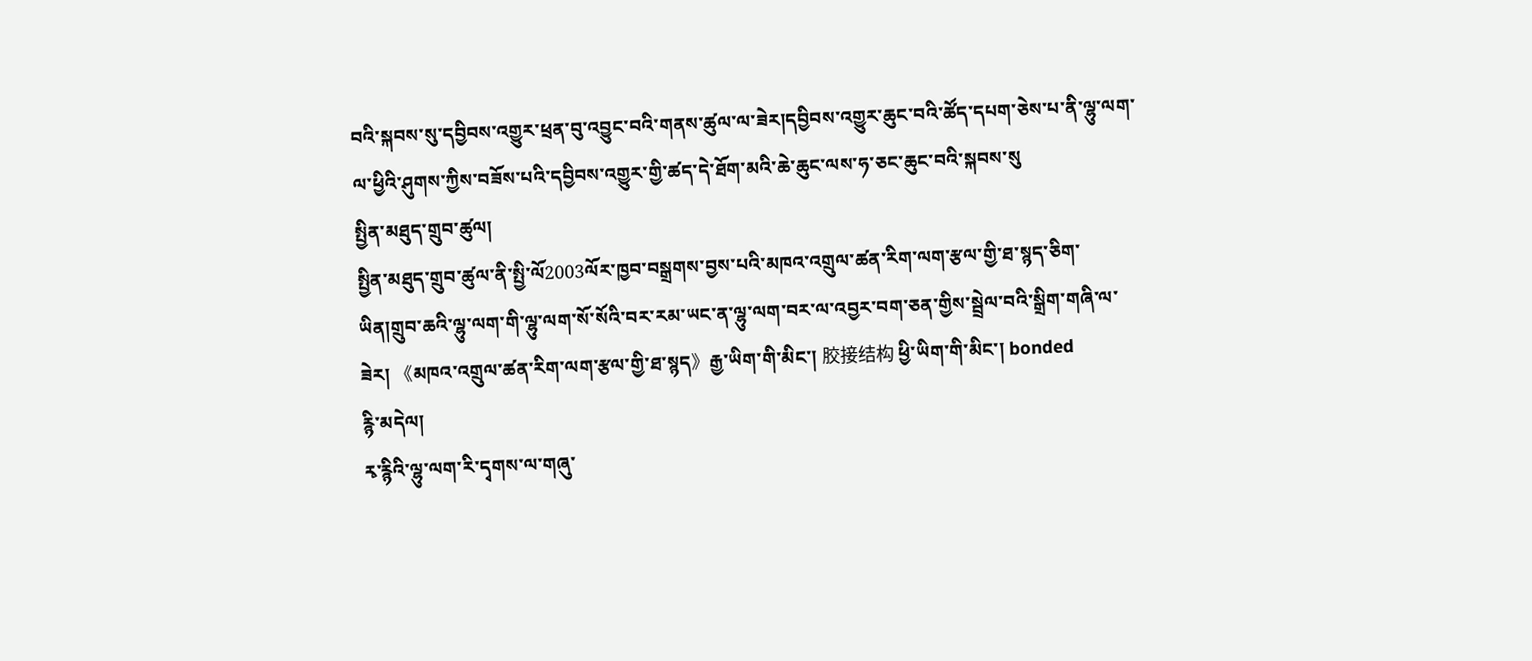བའི་སྐབས་སུ་དབྱིབས་འགྱུར་ཕྲན་བུ་འབྱུང་བའི་གནས་ཚུལ་ལ་ཟེར།དབྱིབས་འགྱུར་ཆུང་བའི་ཚོད་དཔག་ཅེས་པ་ནི་ལྷུ་ལག་ལ་ཕྱིའི་ཤུགས་ཀྱིས་བཟོས་པའི་དབྱིབས་འགྱུར་གྱི་ཚད་དེ་ཐོག་མའི་ཆེ་ཆུང་ལས་ཧ་ཅང་ཆུང་བའི་སྐབས་སུ
སྤྱིན་མཐུད་གྲུབ་ཚུལ།
སྤྱིན་མཐུད་གྲུབ་ཚུལ་ནི་སྤྱི་ལོ2003ལོར་ཁྱབ་བསྒྲགས་བྱས་པའི་མཁའ་འགྲུལ་ཚན་རིག་ལག་རྩལ་གྱི་ཐ་སྙད་ཅིག་ཡིན།གྲུབ་ཆའི་ལྷུ་ལག་གི་ལྷུ་ལག་སོ་སོའི་བར་རམ་ཡང་ན་ལྷུ་ལག་བར་ལ་འབྱར་བག་ཅན་གྱིས་སྦྲེལ་བའི་སྒྲིག་གཞི་ལ་ཟེར། 《མཁའ་འགྲུལ་ཚན་རིག་ལག་རྩལ་གྱི་ཐ་སྙད》རྒྱ་ཡིག་གི་མིང་། 胶接结构 ཕྱི་ཡིག་གི་མིང་། bonded
རྙི་མདེལ།
རྭ་རྙིའི་ལྷུ་ལག་རི་དྭགས་ལ་གཞུ་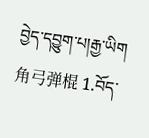བྱེད་དབྱུག་པ།རྒྱ་ཡིག 角弓弹棍 1.བོད་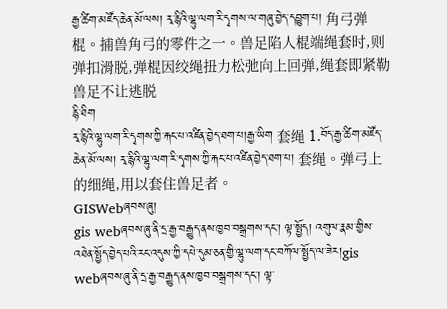རྒྱ་ཚིག་མཛོད་ཆེན་མོ་ལས། རྭ་རྙིའི་ལྷུ་ལག་རི་དྭགས་ལ་གཞུ་བྱེད་དབྱུག་པ། 角弓弹棍。捕兽角弓的零件之一。兽足陷人棍端绳套时,则弹扣滑脱,弹棍因绞绳扭力松弛向上回弹,绳套即紧勒兽足不让逃脱
རྙི་ཐིག
རྭ་རྙིའི་ལྷུ་ལག་རི་དྭགས་ཀྱི་རྐང་པ་འཛིན་བྱེད་ཐག་པ།རྒྱ་ཡིག 套绳 1.བོད་རྒྱ་ཚིག་མཛོད་ཆེན་མོ་ལས། རྭ་རྙིའི་ལྷུ་ལག་རི་དྭགས་ཀྱི་རྐང་པ་འཛིན་བྱེད་ཐག་པ། 套绳。弹弓上的细绳,用以套住兽足者。
GISWebཞབས་ཞུ།
gis webཞབས་ཞུ་ནི་དྲ་རྒྱ་བརྒྱུད་ནས་ཁྱབ་བསྒྲགས་དང་། ལྟ་སྤྱོད། འགུལ་རྣམ་གྱིས་འཐེན་སྤྱོད་བྱེད་པའི་རང་འདུས་ཀྱི་དཔེ་དུམ་ཅན་གྱི་ལྷུ་ལག་དང་བཀོལ་སྤྱོད་ལ་ཟེར།gis webཞབས་ཞུ་ནི་དྲ་རྒྱ་བརྒྱུད་ནས་ཁྱབ་བསྒྲགས་དང་། ལྟ་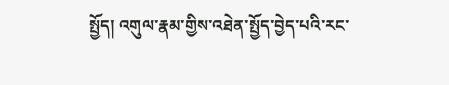སྤྱོད། འགུལ་རྣམ་གྱིས་འཐེན་སྤྱོད་བྱེད་པའི་རང་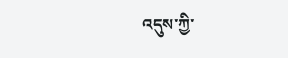འདུས་ཀྱི་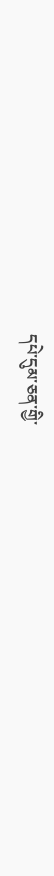དཔེ་དུམ་ཅན་གྱི་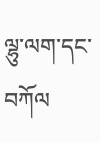ལྷུ་ལག་དང་བཀོལ